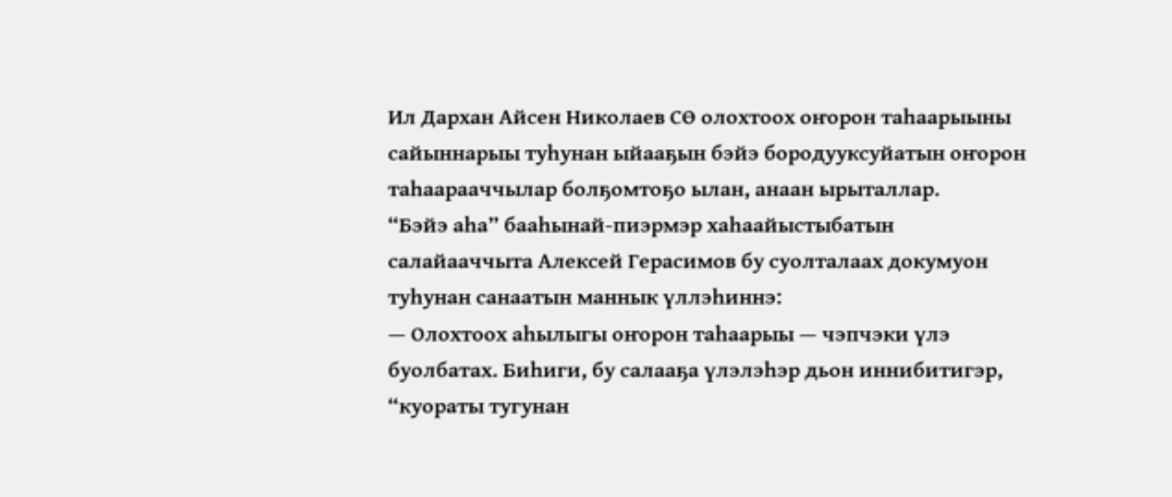Ил Дархан Айсен Николаев СӨ олохтоох оҥорон таһаарыыны сайыннарыы туһунан ыйааҕын бэйэ бородууксуйатын оҥорон таһаарааччылар болҕомтоҕо ылан, анаан ырыталлар.
“Бэйэ аһа” бааһынай-пиэрмэр хаһаайыстыбатын салайааччыта Алексей Герасимов бу суолталаах докумуон туһунан санаатын маннык үллэһиннэ:
— Олохтоох аһылыгы оҥорон таһаарыы — чэпчэки үлэ буолбатах. Биһиги, бу салааҕа үлэлэһэр дьон иннибитигэр, “куораты тугунан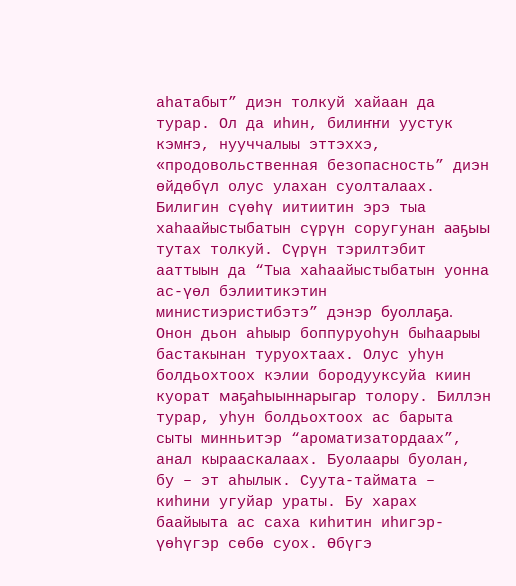аһатабыт” диэн толкуй хайаан да турар. Ол да иһин, билиҥҥи уустук кэмҥэ, нууччалыы эттэххэ, «продовольственная безопасность” диэн өйдөбүл олус улахан суолталаах. Билигин сүөһү иитиитин эрэ тыа хаһаайыстыбатын сүрүн соругунан ааҕыы тутах толкуй. Сүрүн тэрилтэбит ааттыын да “Тыа хаһаайыстыбатын уонна ас-үөл бэлиитикэтин министиэристибэтэ” дэнэр буоллаҕа. Онон дьон аһыыр боппуруоһун быһаарыы бастакынан туруохтаах. Олус уһун болдьохтоох кэлии бородууксуйа киин куорат маҕаһыыннарыгар толору. Биллэн турар, уһун болдьохтоох ас барыта сыты минньитэр “ароматизатордаах”, анал кырааскалаах. Буолаары буолан, бу – эт аһылык. Суута-таймата – киһини угуйар ураты. Бу харах баайыыта ас саха киһитин иһигэр-үөһүгэр сөбө суох. Өбүгэ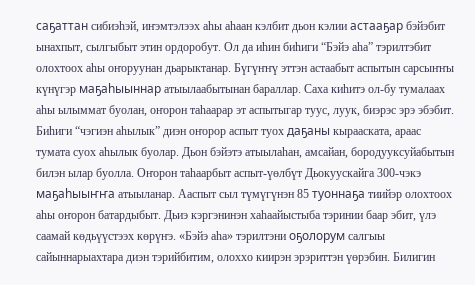саҕаттан сибиэһэй, иҥэмтэлээх аһы аһаан кэлбит дьон кэлии астааҕар бэйэбит ынахпыт, сылгыбыт этин ордоробут. Ол да иһин биһиги “Бэйэ аһа” тэрилтэбит олохтоох аһы оҥоруунан дьарыктанар. Бүгүҥҥү эттэн астаабыт аспытын сарсыҥҥы күнүгэр маҕаһыыннар атыылаабытынан бараллар. Саха киһитэ ол-бу тумалаах аһы ылыммат буолан, оҥорон таһаарар эт аспытыгар туус, луук, биэрэс эрэ эбэбит. Биһиги “чэгиэн аһылык” диэн оҥорор аспыт туох даҕаны кырааската, араас тумата суох аһылык буолар. Дьон бэйэтэ атыылаһан, амсайан, бородууксуйабытын билэн ылар буолла. Оҥорон таһаарбыт аспыт-үөлбүт Дьокуускайга 300-чэкэ маҕаһыыҥҥа атыыланар. Ааспыт сыл түмүгүнэн 85 туоннаҕа тиийэр олохтоох аһы оҥорон батардыбыт. Дьиэ кэргэнинэн хаһаайыстыба тэринии баар эбит, үлэ саамай көдьүүстээх көрүҥэ. «Бэйэ аһа» тэрилтэни оҕолорум салгыы сайыннарыахтара диэн тэрийбитим, олоххо киирэн эрэриттэн үөрэбин. Билигин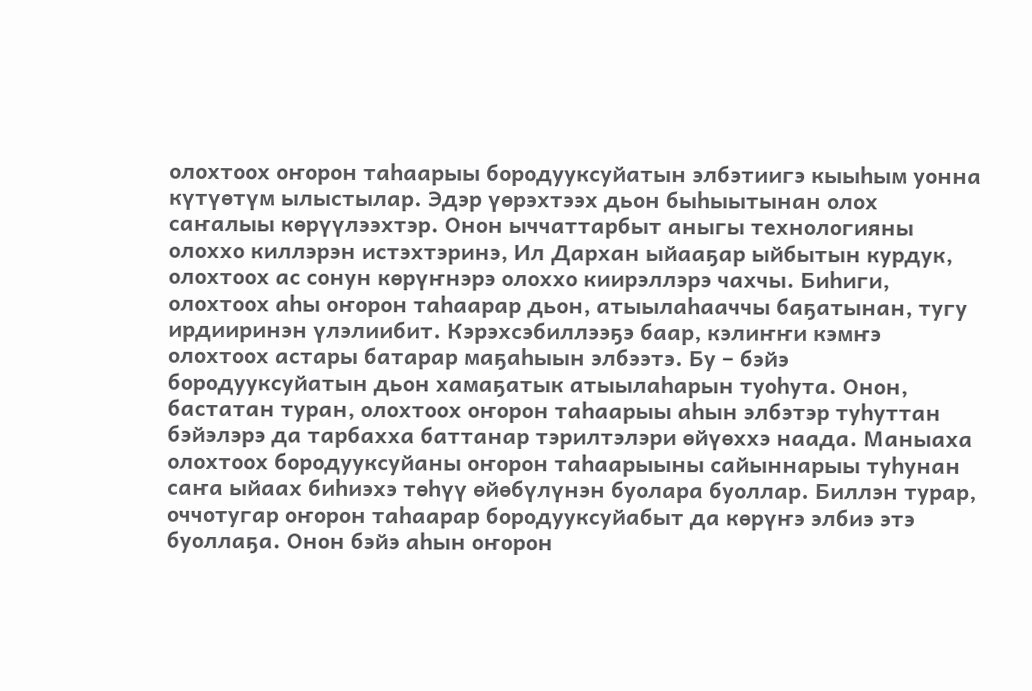олохтоох оҥорон таһаарыы бородууксуйатын элбэтиигэ кыыһым уонна күтүөтүм ылыстылар. Эдэр үөрэхтээх дьон быһыытынан олох саҥалыы көрүүлээхтэр. Онон ыччаттарбыт аныгы технологияны олоххо киллэрэн истэхтэринэ, Ил Дархан ыйааҕар ыйбытын курдук, олохтоох ас сонун көрүҥнэрэ олоххо киирэллэрэ чахчы. Биһиги, олохтоох аһы оҥорон таһаарар дьон, атыылаһааччы баҕатынан, тугу ирдииринэн үлэлиибит. Кэрэхсэбиллээҕэ баар, кэлиҥҥи кэмҥэ олохтоох астары батарар маҕаһыын элбээтэ. Бу – бэйэ бородууксуйатын дьон хамаҕатык атыылаһарын туоһута. Онон, бастатан туран, олохтоох оҥорон таһаарыы аһын элбэтэр туһуттан бэйэлэрэ да тарбахха баттанар тэрилтэлэри өйүөххэ наада. Маныаха олохтоох бородууксуйаны оҥорон таһаарыыны сайыннарыы туһунан саҥа ыйаах биһиэхэ төһүү өйөбүлүнэн буолара буоллар. Биллэн турар, оччотугар оҥорон таһаарар бородууксуйабыт да көрүҥэ элбиэ этэ буоллаҕа. Онон бэйэ аһын оҥорон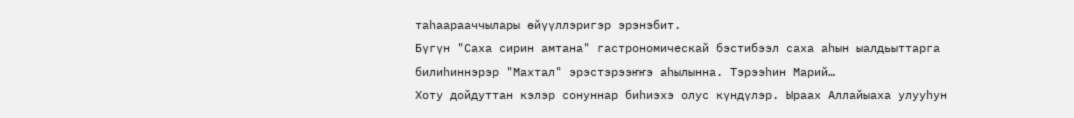таһаарааччылары өйүүллэригэр эрэнэбит.
Бүгүн "Саха сирин амтана" гастрономическай бэстибээл саха аһын ыалдьыттарга билиһиннэрэр "Махтал" эрэстэрээҥҥэ аһылынна. Тэрээһин Марий…
Хоту дойдуттан кэлэр сонуннар биһиэхэ олус күндүлэр. Ыраах Аллайыаха улууһун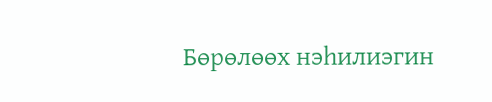Бөрөлөөх нэһилиэгин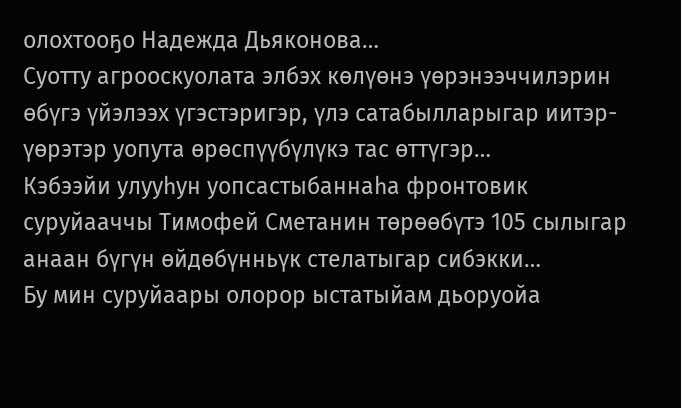олохтооҕо Надежда Дьяконова…
Суотту агрооскуолата элбэх көлүөнэ үөрэнээччилэрин өбүгэ үйэлээх үгэстэригэр, үлэ сатабылларыгар иитэр-үөрэтэр уопута өрөспүүбүлүкэ тас өттүгэр…
Кэбээйи улууһун уопсастыбаннаһа фронтовик суруйааччы Тимофей Сметанин төрөөбүтэ 105 сылыгар анаан бүгүн өйдөбүнньүк стелатыгар сибэкки…
Бу мин суруйаары олорор ыстатыйам дьоруойа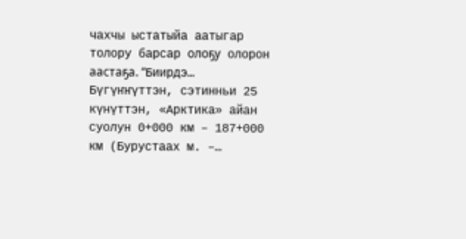чахчы ыстатыйа аатыгар толору барсар олоҕу олорон аастаҕа. “Биирдэ…
Бүгүҥҥүттэн, сэтинньи 25 күнүттэн, «Арктика» айан суолун 0+000 км – 187+000 км (Бурустаах м. –…